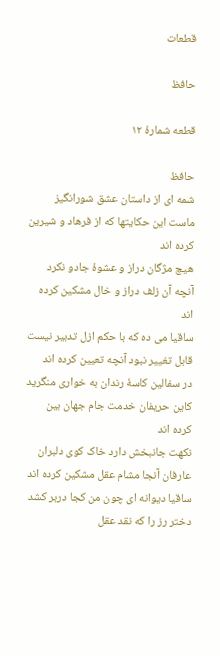قطعات

حافظ

قطعه شمارهٔ ۱۲

حافظ
شمه ای از داستان عشق شورانگیز ماست این حکایتها که از فرهاد و شیرین کرده اند
هیچ مژگان دراز و عشوهٔ جادو نکرد آنچه آن زلف دراز و خال مشکین کرده اند
ساقیا می ده که با حکم ازل تدبیر نیست قابل تغییر نبود آنچه تعیین کرده اند
در سفالین کاسهٔ رندان به خواری منگرید کاین حریفان خدمت جام جهان بین کرده اند
نکهت جانبخش دارد خاک کوی دلبران عارفان آنجا مشام عقل مشکین کرده اند
ساقیا دیوانه ای چون من کجا دربر کشد دختر رز را که نقد عقل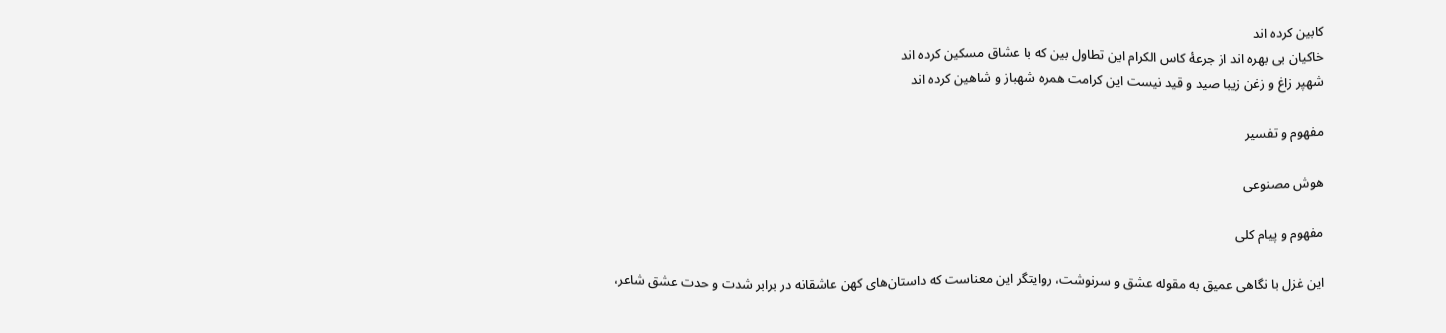کابین کرده اند
خاکیان بی بهره اند از جرعهٔ کاس الکرام این تطاول بین که با عشاق مسکین کرده اند
شهپر زاغ و زغن زیبا صید و قید نیست این کرامت همره شهباز و شاهین کرده اند

مفهوم و تفسیر

هوش مصنوعی

مفهوم و پیام کلی

این غزل با نگاهی عمیق به مقوله عشق و سرنوشت، روایتگر این معناست که داستان‌های کهن عاشقانه در برابر شدت و حدت عشق شاعر،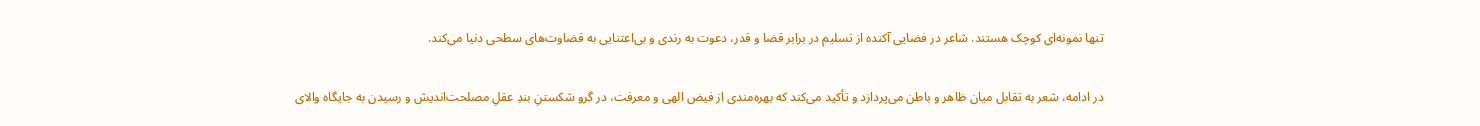تنها نمونه‌ای کوچک هستند. شاعر در فضایی آکنده از تسلیم در برابر قضا و قدر، دعوت به رندی و بی‌اعتنایی به قضاوت‌های سطحی دنیا می‌کند.

در ادامه، شعر به تقابل میان ظاهر و باطن می‌پردازد و تأکید می‌کند که بهره‌مندی از فیض الهی و معرفت، در گرو شکستنِ بندِ عقلِ مصلحت‌اندیش و رسیدن به جایگاه والای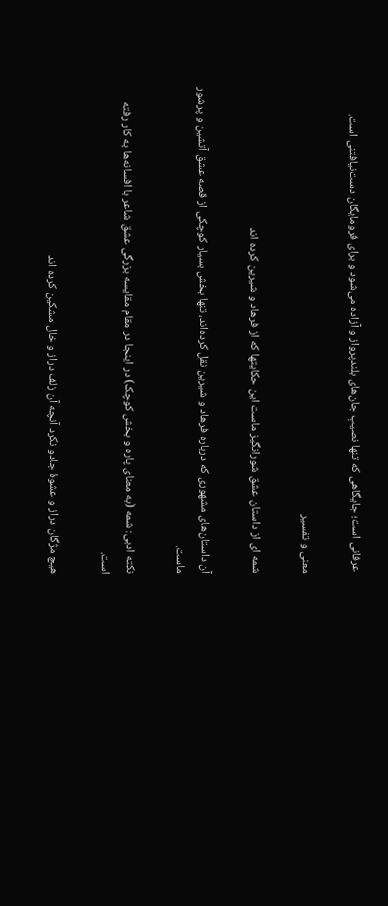عرفانی است؛ جایگاهی که تنها نصیبِ جان‌های بلندپرواز و آزاده می‌شود و برای فرومایگان دست‌نیافتنی است.

معنی و تفسیر

شمه ای از داستان عشق شورانگیز ماست این حکایتها که از فرهاد و شیرین کرده اند

آن داستان‌های مشهوری که درباره فرهاد و شیرین نقل کرده‌اند، تنها بخش بسیار کوچکی از قصه عشق آتشین و پرشور ماست.

نکته ادبی: شمه (به معنای پاره و بخش کوچک) در اینجا در مقام مقایسه بزرگی عشق شاعر با افسانه‌ها به کار رفته است.

هیچ مژگان دراز و عشوهٔ جادو نکرد آنچه آن زلف دراز و خال مشکین کرده اند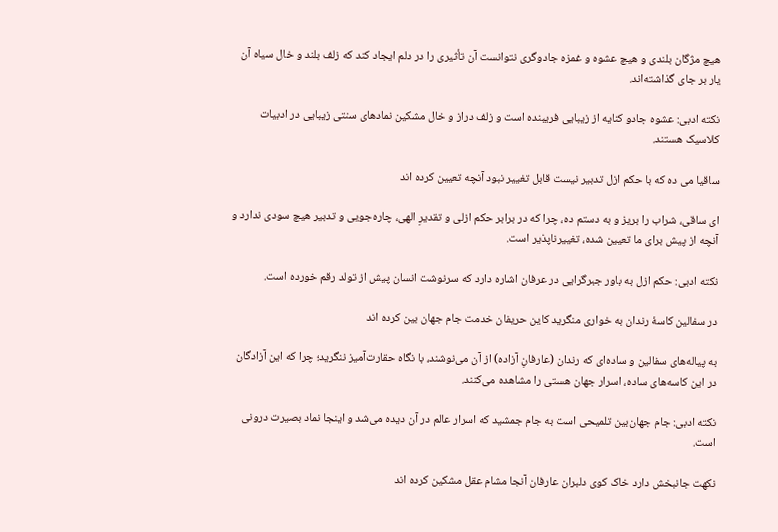هیچ مژگان بلندی و هیچ عشوه و غمزه جادوگری نتوانست آن تأثیری را در دلم ایجاد کند که زلف بلند و خال سیاه آن یار بر جای گذاشته‌اند.

نکته ادبی: عشوه جادو کنایه از زیبایی فریبنده است و زلف دراز و خال مشکین نمادهای سنتی زیبایی در ادبیات کلاسیک هستند.

ساقیا می ده که با حکم ازل تدبیر نیست قابل تغییر نبود آنچه تعیین کرده اند

ای ساقی، شراب را بریز و به دستم ده، چرا که در برابر حکم ازلی و تقدیرِ الهی، چاره‌جویی و تدبیر هیچ سودی ندارد و آنچه از پیش برای ما تعیین شده، تغییرناپذیر است.

نکته ادبی: حکم ازل به باور جبرگرایی در عرفان اشاره دارد که سرنوشت انسان پیش از تولد رقم خورده است.

در سفالین کاسهٔ رندان به خواری منگرید کاین حریفان خدمت جام جهان بین کرده اند

به پیاله‌های سفالین و ساده‌ای که رندان (عارفانِ آزاده) از آن می‌نوشند، با نگاه حقارت‌آمیز ننگرید؛ چرا که این آزادگان در این کاسه‌های ساده، اسرار جهان هستی را مشاهده می‌کنند.

نکته ادبی: جام جهان‌بین تلمیحی است به جام جمشید که اسرار عالم در آن دیده می‌شد و اینجا نماد بصیرت درونی است.

نکهت جانبخش دارد خاک کوی دلبران عارفان آنجا مشام عقل مشکین کرده اند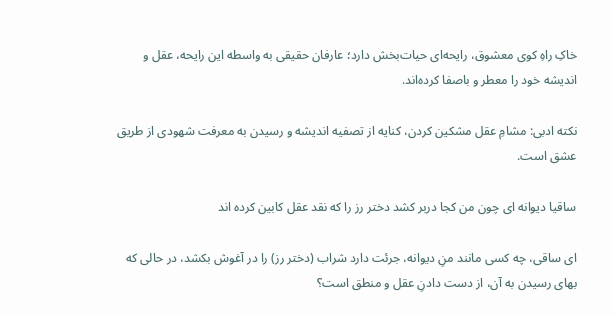خاکِ راهِ کوی معشوق، رایحه‌ای حیات‌بخش دارد؛ عارفان حقیقی به واسطه این رایحه، عقل و اندیشه خود را معطر و باصفا کرده‌اند.

نکته ادبی: مشامِ عقل مشکین کردن، کنایه از تصفیه اندیشه و رسیدن به معرفت شهودی از طریق عشق است.

ساقیا دیوانه ای چون من کجا دربر کشد دختر رز را که نقد عقل کابین کرده اند

ای ساقی، چه کسی مانند منِ دیوانه، جرئت دارد شراب (دختر رز) را در آغوش بکشد، در حالی که بهای رسیدن به آن، از دست دادنِ عقل و منطق است؟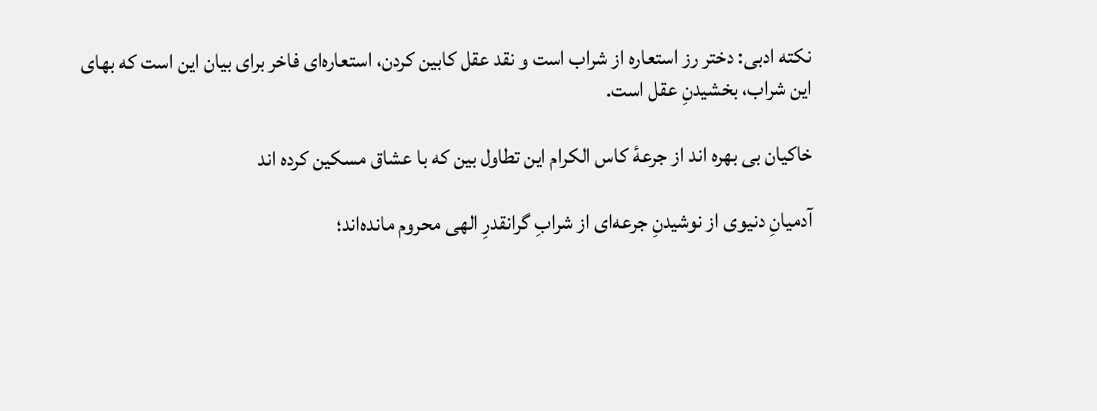نکته ادبی: دختر رز استعاره از شراب است و نقد عقل کابین کردن، استعاره‌ای فاخر برای بیان این است که بهای این شراب، بخشیدنِ عقل است.

خاکیان بی بهره اند از جرعهٔ کاس الکرام این تطاول بین که با عشاق مسکین کرده اند

آدمیانِ دنیوی از نوشیدنِ جرعه‌ای از شرابِ گرانقدرِ الهی محروم مانده‌اند؛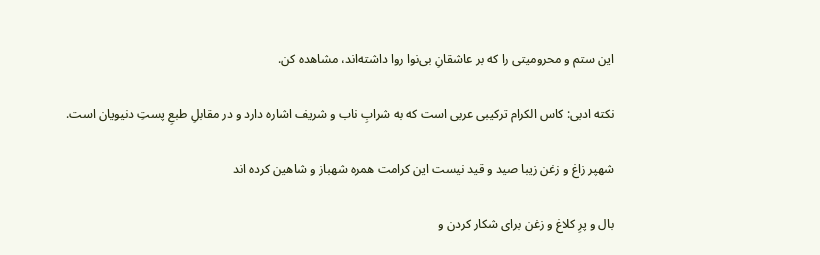این ستم و محرومیتی را که بر عاشقانِ بی‌نوا روا داشته‌اند، مشاهده کن.

نکته ادبی: کاس الکرام ترکیبی عربی است که به شرابِ ناب و شریف اشاره دارد و در مقابلِ طبعِ پستِ دنیویان است.

شهپر زاغ و زغن زیبا صید و قید نیست این کرامت همره شهباز و شاهین کرده اند

بال و پرِ کلاغ و زغن برای شکار کردن و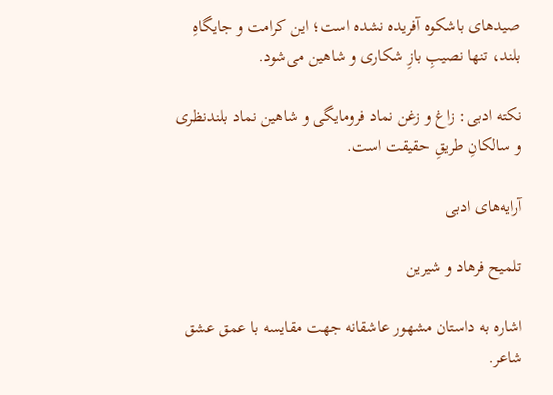صیدهای باشکوه آفریده نشده است؛ این کرامت و جایگاهِ بلند، تنها نصیبِ بازِ شکاری و شاهین می‌شود.

نکته ادبی: زاغ و زغن نماد فرومایگی و شاهین نماد بلندنظری و سالکانِ طریقِ حقیقت است.

آرایه‌های ادبی

تلمیح فرهاد و شیرین

اشاره به داستان مشهور عاشقانه جهت مقایسه با عمق عشق شاعر.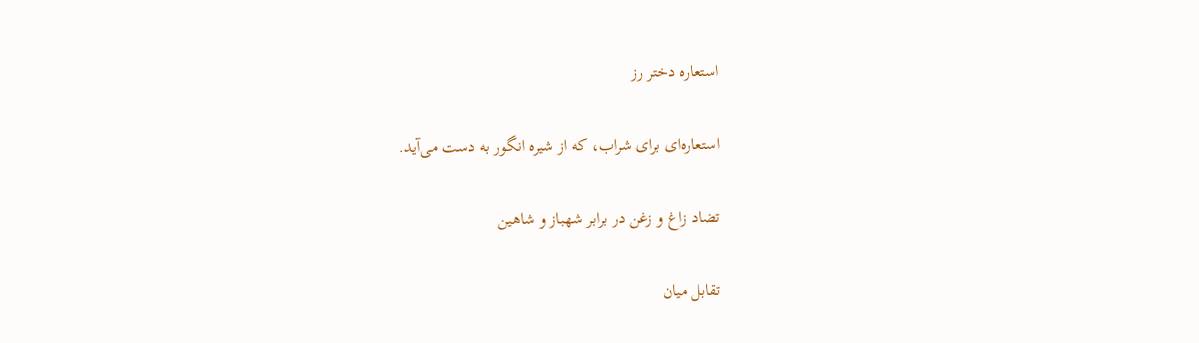استعاره دختر رز

استعاره‌ای برای شراب، که از شیره انگور به دست می‌آید.

تضاد زاغ و زغن در برابر شهباز و شاهین

تقابل میان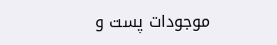موجودات پست و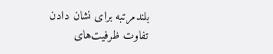بلندمرتبه برای نشان دادن تفاوت ظرفیت‌های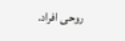روحی افراد.